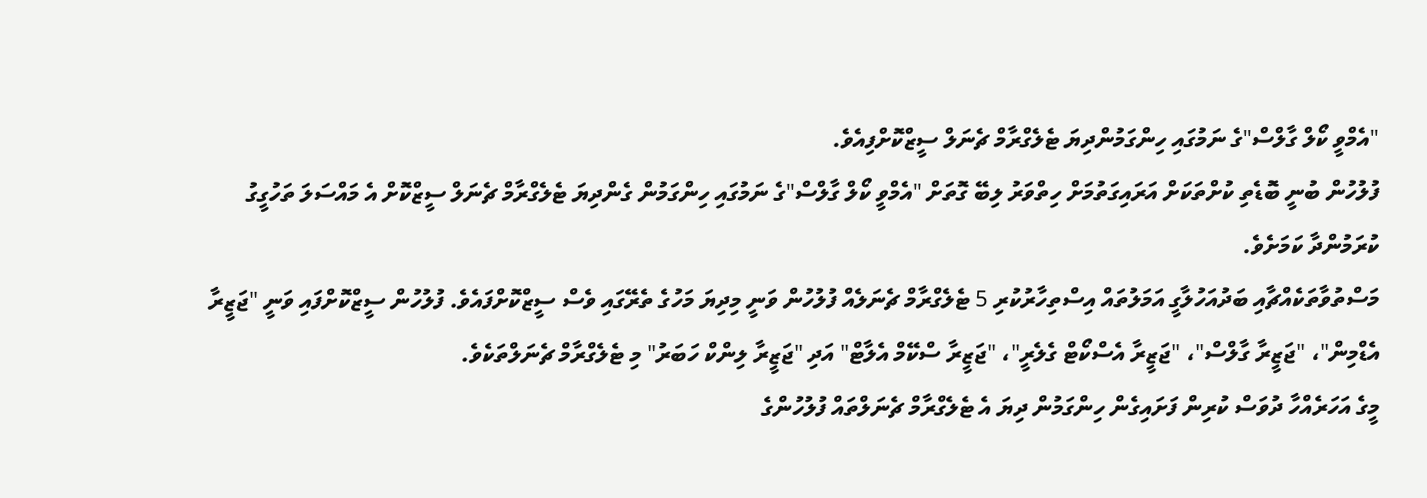"އެމްވީ ކޯލް ގާލްސް"ގެ ނަމުގައި ހިންގަމުންދިޔަ ޓެލެގްރާމް ޗެނަލް ސީޒްކޮށްފިއެވެ.
ފުލުހުން ބުނީ ބޮޑެތި ކުށްތަކަށް އަރައިގަތުމަށް ހިތްވަރު ލިބޭ ގޮތަށް "އެމްވީ ކޯލް ގާލްސް"ގެ ނަމުގައި ހިންގަމުން ގެންދިޔަ ޓެލެގްރާމް ޗެނަލް ސީޒްކޮށް އެ މައްސަލަ ތަހުގީގު ކުރަމުންދާ ކަމަށެވެ.
މަސްތުވާތަކެއްޗާއި ބަދުއަހުލާގީ އަމަލުތައް އިސްތިހާރުކުރި 5 ޓެލެގްރާމް ޗެނަލެއް ފުލުހުން ވަނީ މިދިޔަ މަހުގެ ތެރޭގައި ވެސް ސީޒްކޮށްފައެވެ. ފުލުހުން ސީޒްކޮށްފައި ވަނީ "ޖަޒީރާ އެޑްމިން"، "ޖަޒީރާ ގާލްސް"، "ޖަޒީރާ އެސްކޯޓް ގެލެރީ"، "ޖަޒީރާ ސްކޭމް އެލާޓް" އަދި "ޖަޒީރާ ލިންކް ހަބަރު" މި ޓެލެގްރާމް ޗެނަލްތަކެވެ.
މީގެ އަހަރެއްހާ ދުވަސް ކުރިން ފަށައިގެން ހިންގަމުން ދިޔަ އެ ޓެލެގްރާމް ޗެނަލްތައް ފުލުހުންގެ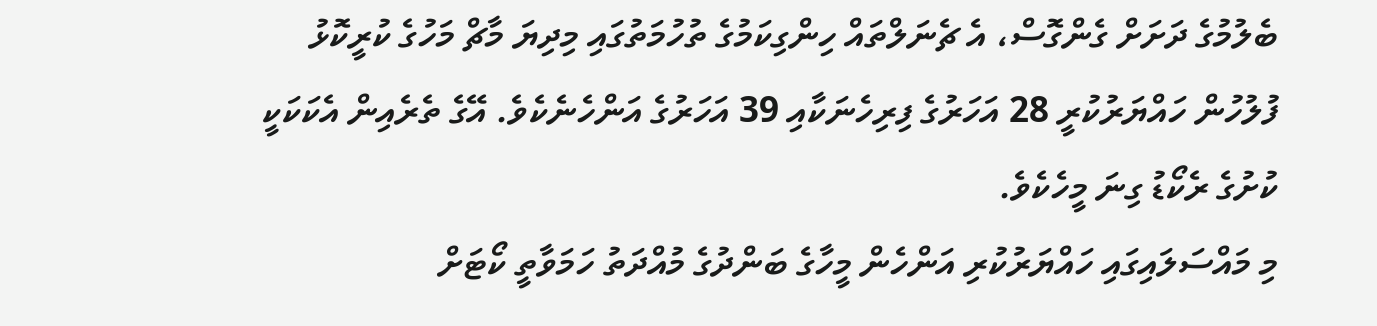ބެލުމުގެ ދަށަށް ގެންގޮސް، އެ ޗެނަލްތައް ހިންގިކަމުގެ ތުހުމަތުގައި މިދިޔަ މާޗް މަހުގެ ކުރީކޮޅު ފުލުހުން ހައްޔަރުކުރީ 28 އަހަރުގެ ފިރިހެނަކާއި 39 އަހަރުގެ އަންހެނެކެވެ. އޭގެ ތެރެއިން އެކަކަކީ ކުށުގެ ރެކޯޑު ގިނަ މީހެކެވެ.
މި މައްސަލައިގައި ހައްޔަރުކުރި އަންހެން މީހާގެ ބަންދުގެ މުއްދަތު ހަމަވާތީ ކޯޓަށް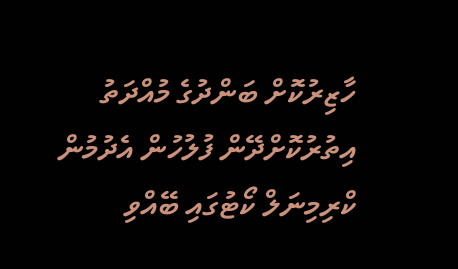ހާޒިރުކޮށް ބަންދުގެ މުއްދަތު އިތުރުކޮށްދޭން ފުލުހުން އެދުމުން ކްރިމިނަލް ކޯޓުގައި ބޭއްވި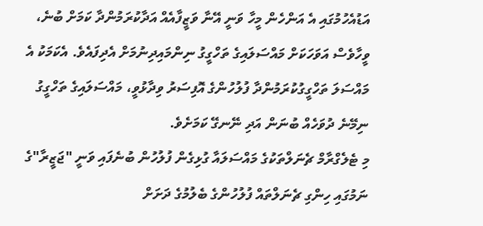އަޑުއެހުމުގައި އެ އަންހެން މީހާ ވަނީ އޭނާ ވަޒީފާއެއް އަދާކުރަމުންދާ ކަމަށް ބުނެ، ވީހާވެސް އަވަހަކަށް މައްސަލައިގެ ތަހްގީގު ނިންމައިދިނުމަށް އެދިފައެވެ. އެކަމަކު އެ މައްސަލަ ތަހްގީގުކުރަމުންދާ ފުލުހުންގެ އޮފިސަރު ވިދާޅުވީ، މައްސަލައިގެ ތަހްގީގު ނިމޭނެ ދުވަހެއް ބުނަން އަދި ނޭނގޭ ކަމަށެވެ.
މި ޓެލެގްރާމް ޗެނަލްތަކުގެ މައްސަލައާ ގުޅިގެން ފުލުހުން ބުނެފައި ވަނީ "ޖަޒީރާ"ގެ ނަމުގައި ހިންގި ޗެނަލްތައް ފުލުހުންގެ ބެލުމުގެ ދަށަށް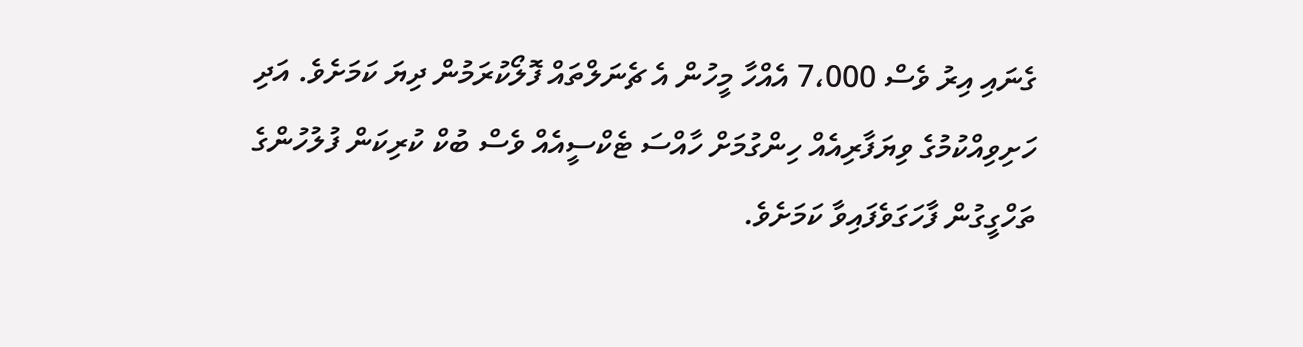ގެނައި އިރު ވެސް 7،000 އެއްހާ މީހުން އެ ޗެނަލްތައް ފޮލޯކުރަމުން ދިޔަ ކަމަށެވެ. އަދި ހަށިވިއްކުމުގެ ވިޔަފާރިއެއް ހިންގުމަށް ހާއްސަ ޓެކްސީއެއް ވެސް ބުކް ކުރިކަން ފުލުހުންގެ ތަހްގީގުން ފާހަގަވެފައިވާ ކަމަށެވެ.